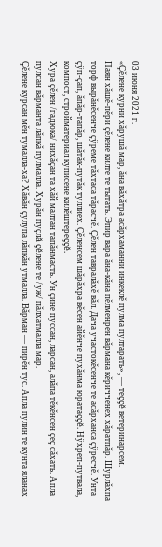03 июня 2021 г.
«Çĕлене курни хăрушă мар, ăна вăхăтра асăрхаманни инкеклĕ пулма пултарать», — теççĕ ветеринарсем.
Паян хăшĕ-пĕри çĕлене килте те тытать. Эпир вара ăна-кăна пĕлменрен вăрмана кĕричченех хăратпăр. Шурлăхпа торф вырăнĕсенче çÿреме тăхтаса тăрасчĕ. Çĕлен тавралăхĕ вăл. Дача участокĕсенче те асăрханса çÿресчĕ. Унта çÿп-çап, ăпăр-тапăр, шăтăк-путăк туллиех. Çĕленсем шăрăхра вĕсен айĕнче пухăнма юратаççĕ. Нÿхреп-путвала, компост, стройматериал куписене килĕштереççĕ.
Хура çĕлен /гадюка/ нихăçан та хăй малтан тапăнмасть. Ун çине пуссан, ларсан, алăпа тĕкĕнсен çеç сăхать. Апла пулсан вăрманта лăпкă пулмалла. Хурăн пуçлă çĕлене те /уж/ пăлхатмалла мар.
Çĕлене курсан мĕн тумалла-ха? Хăвăн çулупа лăпкăн утмалла. Вăрман — пирĕн тус. Апла пулин те кунта яланах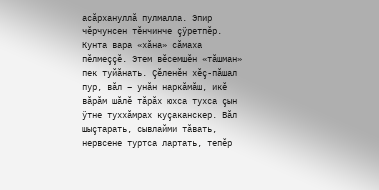асăрхануллă пулмалла. Эпир чĕрчунсен тĕнчинче çÿретпĕр. Кунта вара «хăна» сăмаха пĕлмеççĕ. Этем вĕсемшĕн «тăшман» пек туйăнать. Çĕленĕн хĕç-пăшал пур, вăл – унăн наркăмăш, икĕ вăрăм шăлĕ тăрăх юхса тухса çын ÿтне туххăмрах куçаканскер. Вăл шыçтарать, сывлайми тăвать, нервсене туртса лартать, тепĕр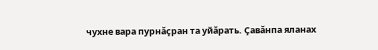чухне вара пурнăçран та уйăрать. Çавăнпа яланах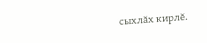сыхлăх кирлĕ.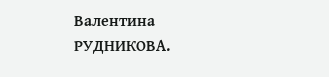Валентина РУДНИКОВА.